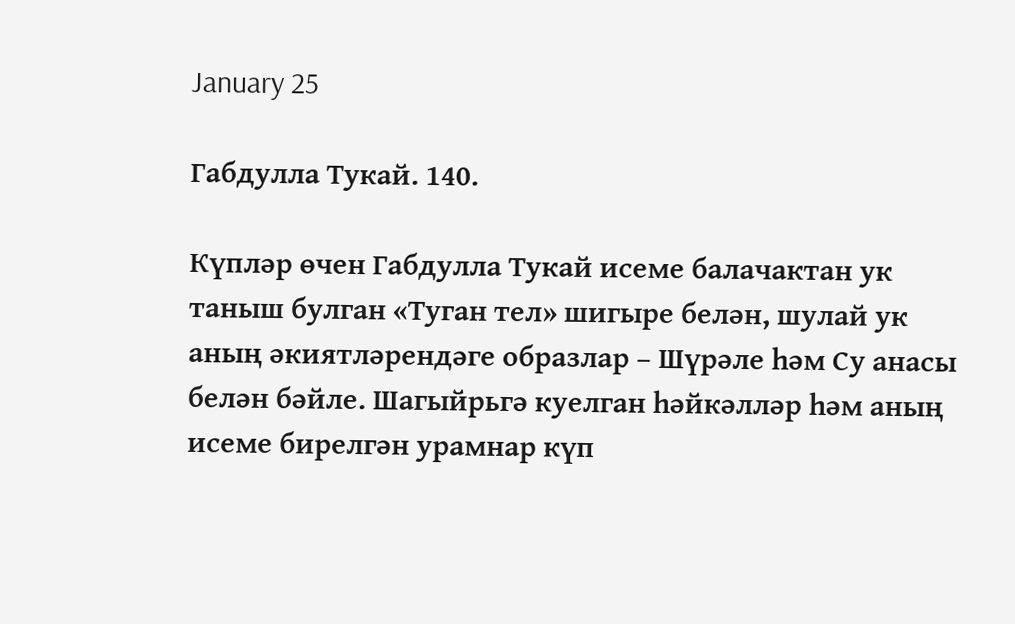January 25

Габдулла Тукай. 140.

Күпләр өчен Габдулла Тукай исеме балачактан ук таныш булган «Туган тел» шигыре белән, шулай ук аның әкиятләрендәге образлар – Шүрәле һәм Су анасы белән бәйле. Шагыйрьгә куелган һәйкәлләр һәм аның исеме бирелгән урамнар күп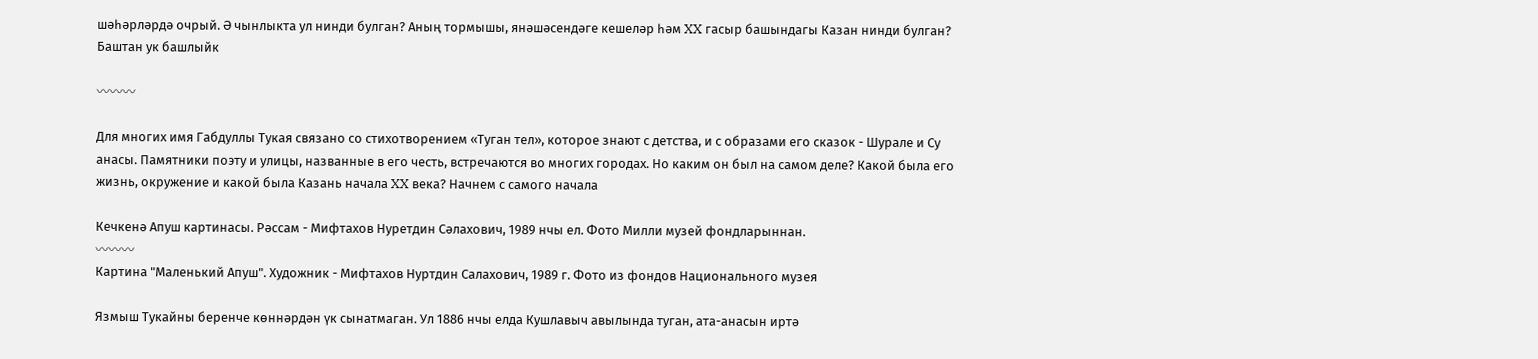шәһәрләрдә очрый. Ә чынлыкта ул нинди булган? Аның тормышы, янәшәсендәге кешеләр һәм XX гасыр башындагы Казан нинди булган? Баштан ук башлыйк

〰〰〰

Для многих имя Габдуллы Тукая связано со стихотворением «Туган тел», которое знают с детства, и с образами его сказок - Шурале и Су анасы. Памятники поэту и улицы, названные в его честь, встречаются во многих городах. Но каким он был на самом деле? Какой была его жизнь, окружение и какой была Казань начала XX века? Начнем с самого начала

Кечкенә Апуш картинасы. Рәссам - Мифтахов Нуретдин Сәлахович, 1989 нчы ел. Фото Милли музей фондларыннан.
〰〰〰
Картина "Маленький Апуш". Художник - Мифтахов Нуртдин Салахович, 1989 г. Фото из фондов Национального музея

Язмыш Тукайны беренче көннәрдән үк сынатмаган. Ул 1886 нчы елда Кушлавыч авылында туган, ата-анасын иртә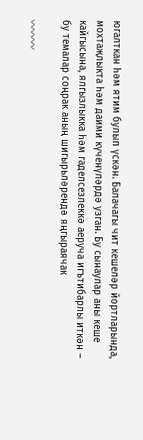югалткан һәм ятим булып үскән. Балачагы чит кешеләр йортларында, мохтаҗлыкта һәм даими күченүләрдә узган. Бу сынаулар аны кеше кайгысына, ялгызлыкка һәм гаделсезлеккә аеруча игътибарлы иткән – бу темалар соңрак аның шигырьләрендә яңгыраячак

〰〰〰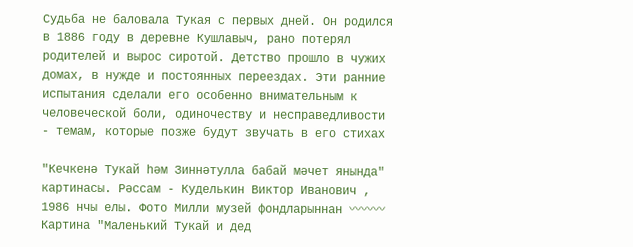Судьба не баловала Тукая с первых дней. Он родился в 1886 году в деревне Кушлавыч, рано потерял родителей и вырос сиротой. Детство прошло в чужих домах, в нужде и постоянных переездах. Эти ранние испытания сделали его особенно внимательным к человеческой боли, одиночеству и несправедливости - темам, которые позже будут звучать в его стихах

"Кечкенә Тукай һәм Зиннәтулла бабай мәчет янында" картинасы. Рәссам - Куделькин Виктор Иванович , 1986 нчы елы. Фото Милли музей фондларыннан 〰〰〰
Картина "Маленький Тукай и дед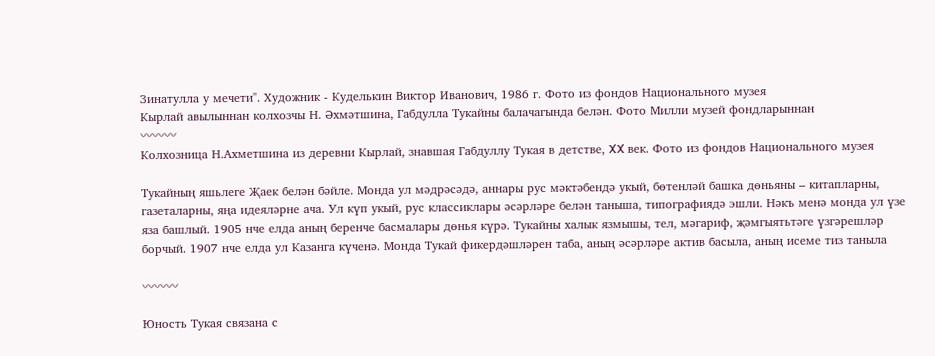Зинатулла у мечети". Художник - Куделькин Виктор Иванович, 1986 г. Фото из фондов Национального музея
Кырлай авылыннан колхозчы Н. Әхмәтшина, Габдулла Тукайны балачагында белән. Фото Милли музей фондларыннан
〰〰〰
Колхозница Н.Ахметшина из деревни Кырлай, знавшая Габдуллу Тукая в детстве, XX век. Фото из фондов Национального музея

Тукайның яшьлеге Җаек белән бәйле. Монда ул мәдрәсәдә, аннары рус мәктәбендә укый, бөтенләй башка дөньяны – китапларны, газеталарны, яңа идеяләрне ача. Ул күп укый, рус классиклары әсәрләре белән таныша, типографиядә эшли. Нәкъ менә монда ул үзе яза башлый. 1905 нче елда аның беренче басмалары дөнья күрә. Тукайны халык язмышы, тел, мәгариф, җәмгыятьтәге үзгәрешләр борчый. 1907 нче елда ул Казанга күченә. Монда Тукай фикердәшләрен таба, аның әсәрләре актив басыла, аның исеме тиз таныла

〰〰〰

Юность Тукая связана с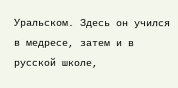Уральском. Здесь он учился в медресе, затем и в русской школе,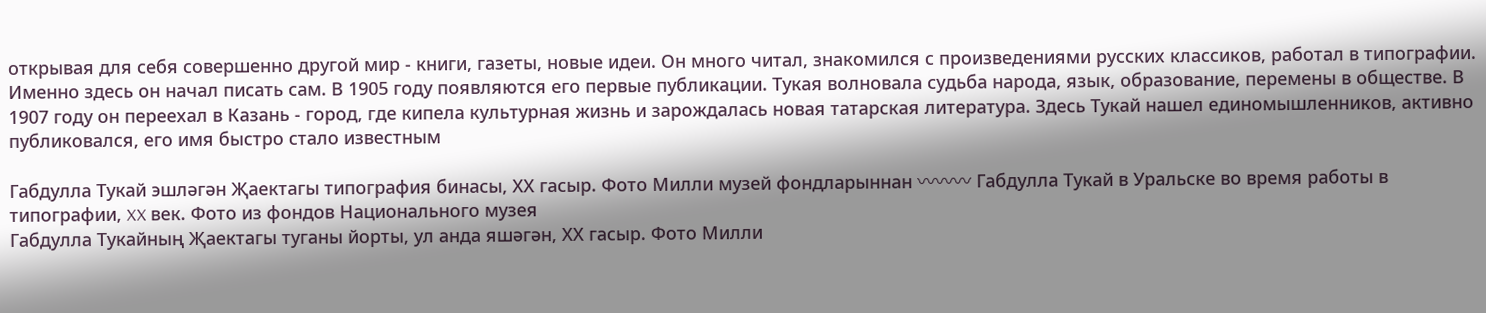открывая для себя совершенно другой мир - книги, газеты, новые идеи. Он много читал, знакомился с произведениями русских классиков, работал в типографии. Именно здесь он начал писать сам. В 1905 году появляются его первые публикации. Тукая волновала судьба народа, язык, образование, перемены в обществе. В 1907 году он переехал в Казань - город, где кипела культурная жизнь и зарождалась новая татарская литература. Здесь Тукай нашел единомышленников, активно публиковался, его имя быстро стало известным

Габдулла Тукай эшләгән Җаектагы типография бинасы, ХХ гасыр. Фото Милли музей фондларыннан 〰〰〰 Габдулла Тукай в Уральске во время работы в типографии, XX век. Фото из фондов Национального музея
Габдулла Тукайның Җаектагы туганы йорты, ул анда яшәгән, ХХ гасыр. Фото Милли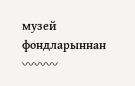музей фондларыннан 〰〰〰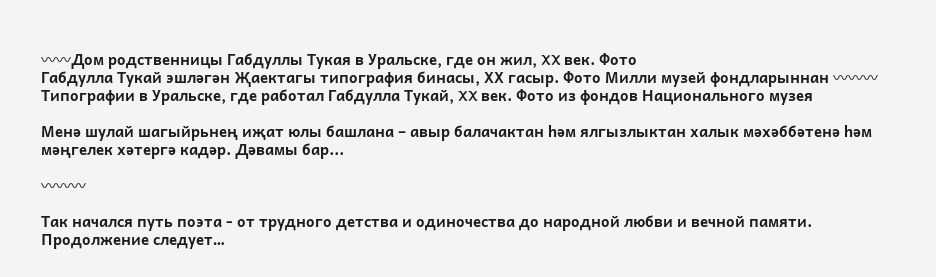〰〰Дом родственницы Габдуллы Тукая в Уральске, где он жил, XX век. Фото
Габдулла Тукай эшләгән Җаектагы типография бинасы, ХХ гасыр. Фото Милли музей фондларыннан 〰〰〰Типографии в Уральске, где работал Габдулла Тукай, XX век. Фото из фондов Национального музея

Менә шулай шагыйрьнең иҗат юлы башлана – авыр балачактан һәм ялгызлыктан халык мәхәббәтенә һәм мәңгелек хәтергә кадәр. Дәвамы бар...

〰〰〰

Так начался путь поэта - от трудного детства и одиночества до народной любви и вечной памяти. Продолжение следует…